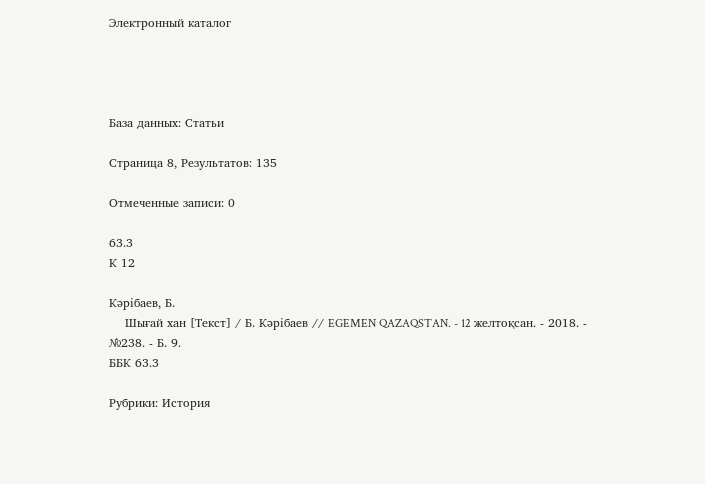Электронный каталог




База данных: Статьи

Страница 8, Результатов: 135

Отмеченные записи: 0

63.3
К 12

Кәрібаев, Б.
    Шығай хан [Текст] / Б. Кәрібаев // EGEMEN QAZAQSTAN. - 12 желтоқсан. - 2018. - №238. - Б. 9.
ББК 63.3

Рубрики: История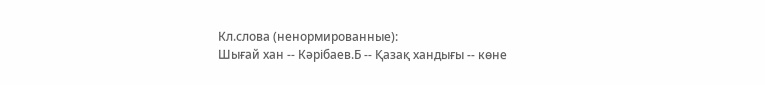Кл.слова (ненормированные):
Шығай хан -- Кәрібаев.Б -- Қазақ хандығы -- көне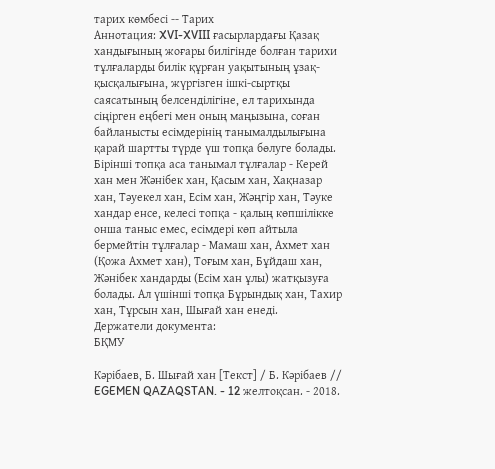тарих көмбесі -- Тарих
Аннотация: XVI-XVIII ғасырлардағы Қазақ хандығының жоғары билігінде болған тарихи тұлғаларды билік құрған уақытының ұзақ-қысқалығына, жүргізген ішкі-сыртқы саясатының белсенділігіне, ел тарихында сіңірген еңбегі мен оның маңызына, соған байланысты есімдерінің танымалдылығына қарай шартты түрде үш топқа бөлуге болады. Бірінші топқа аса танымал тұлғалар - Керей хан мен Жәнібек хан, Қасым хан, Хақназар хан, Тәуекел хан, Есім хан, Жәңгір хан, Тәуке хандар енсе, келесі топқа - қалың көпшілікке онша таныс емес, есімдері көп айтыла бермейтін тұлғалар - Мамаш хан, Ахмет хан (Қожа Ахмет хан), Тоғым хан, Бұйдаш хан, Жәнібек хандарды (Есім хан ұлы) жатқызуға болады. Ал үшінші топқа Бұрындық хан, Тахир хан, Тұрсын хан, Шығай хан енеді.
Держатели документа:
БҚМУ

Кәрібаев, Б. Шығай хан [Текст] / Б. Кәрібаев // EGEMEN QAZAQSTAN. - 12 желтоқсан. - 2018.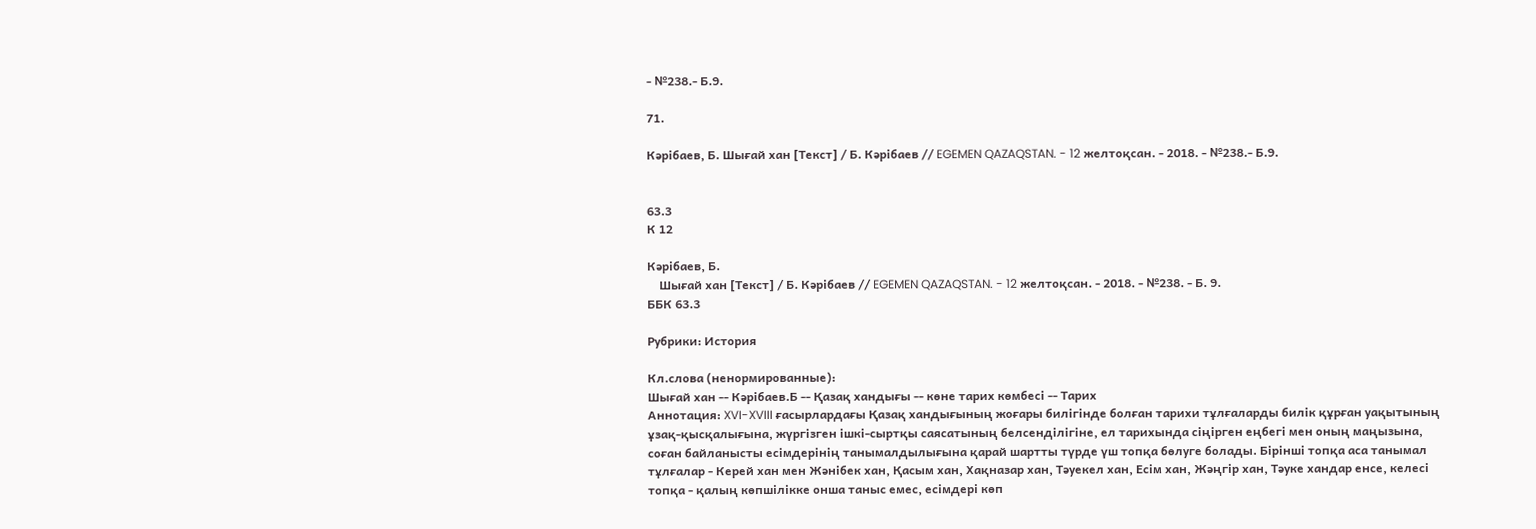- №238.- Б.9.

71.

Кәрібаев, Б. Шығай хан [Текст] / Б. Кәрібаев // EGEMEN QAZAQSTAN. - 12 желтоқсан. - 2018. - №238.- Б.9.


63.3
К 12

Кәрібаев, Б.
    Шығай хан [Текст] / Б. Кәрібаев // EGEMEN QAZAQSTAN. - 12 желтоқсан. - 2018. - №238. - Б. 9.
ББК 63.3

Рубрики: История

Кл.слова (ненормированные):
Шығай хан -- Кәрібаев.Б -- Қазақ хандығы -- көне тарих көмбесі -- Тарих
Аннотация: XVI-XVIII ғасырлардағы Қазақ хандығының жоғары билігінде болған тарихи тұлғаларды билік құрған уақытының ұзақ-қысқалығына, жүргізген ішкі-сыртқы саясатының белсенділігіне, ел тарихында сіңірген еңбегі мен оның маңызына, соған байланысты есімдерінің танымалдылығына қарай шартты түрде үш топқа бөлуге болады. Бірінші топқа аса танымал тұлғалар - Керей хан мен Жәнібек хан, Қасым хан, Хақназар хан, Тәуекел хан, Есім хан, Жәңгір хан, Тәуке хандар енсе, келесі топқа - қалың көпшілікке онша таныс емес, есімдері көп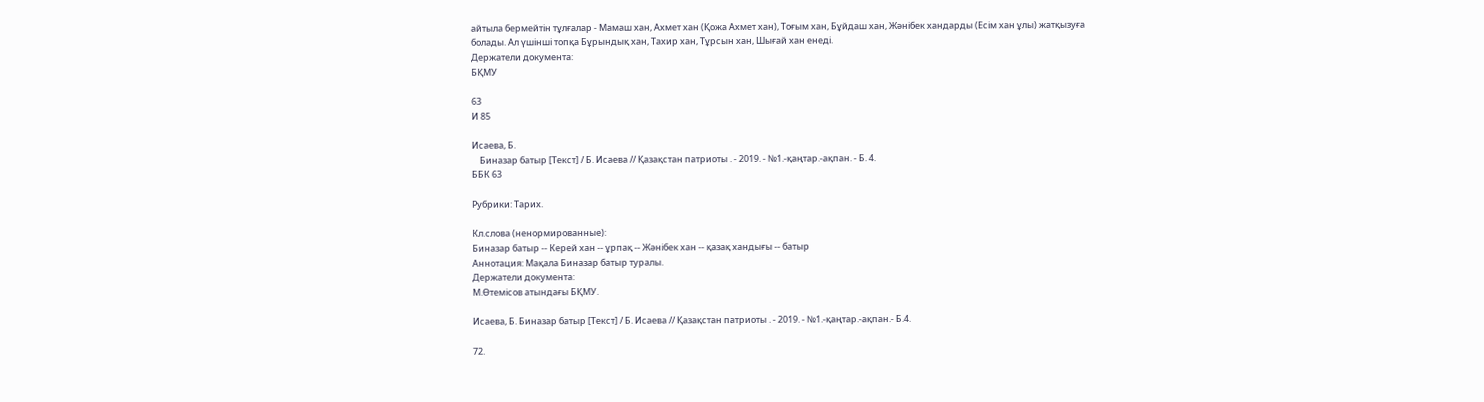айтыла бермейтін тұлғалар - Мамаш хан, Ахмет хан (Қожа Ахмет хан), Тоғым хан, Бұйдаш хан, Жәнібек хандарды (Есім хан ұлы) жатқызуға болады. Ал үшінші топқа Бұрындық хан, Тахир хан, Тұрсын хан, Шығай хан енеді.
Держатели документа:
БҚМУ

63
И 85

Исаева, Б.
    Биназар батыр [Текст] / Б. Исаева // Қазақстан патриоты . - 2019. - №1.-қаңтар.-ақпан. - Б. 4.
ББК 63

Рубрики: Тарих.

Кл.слова (ненормированные):
Биназар батыр -- Керей хан -- ұрпақ -- Жәнібек хан -- қазақ хандығы -- батыр
Аннотация: Мақала Биназар батыр туралы.
Держатели документа:
М.Өтемісов атындағы БҚМУ.

Исаева, Б. Биназар батыр [Текст] / Б. Исаева // Қазақстан патриоты . - 2019. - №1.-қаңтар.-ақпан.- Б.4.

72.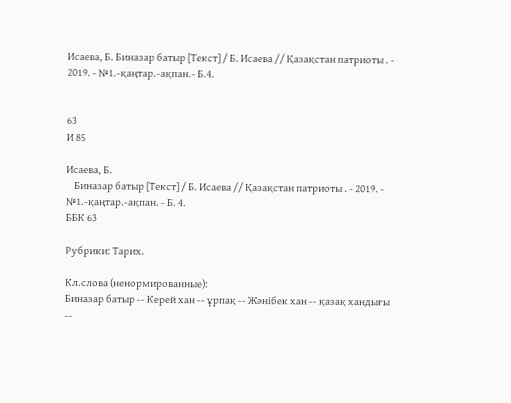Исаева, Б. Биназар батыр [Текст] / Б. Исаева // Қазақстан патриоты . - 2019. - №1.-қаңтар.-ақпан.- Б.4.


63
И 85

Исаева, Б.
    Биназар батыр [Текст] / Б. Исаева // Қазақстан патриоты . - 2019. - №1.-қаңтар.-ақпан. - Б. 4.
ББК 63

Рубрики: Тарих.

Кл.слова (ненормированные):
Биназар батыр -- Керей хан -- ұрпақ -- Жәнібек хан -- қазақ хандығы --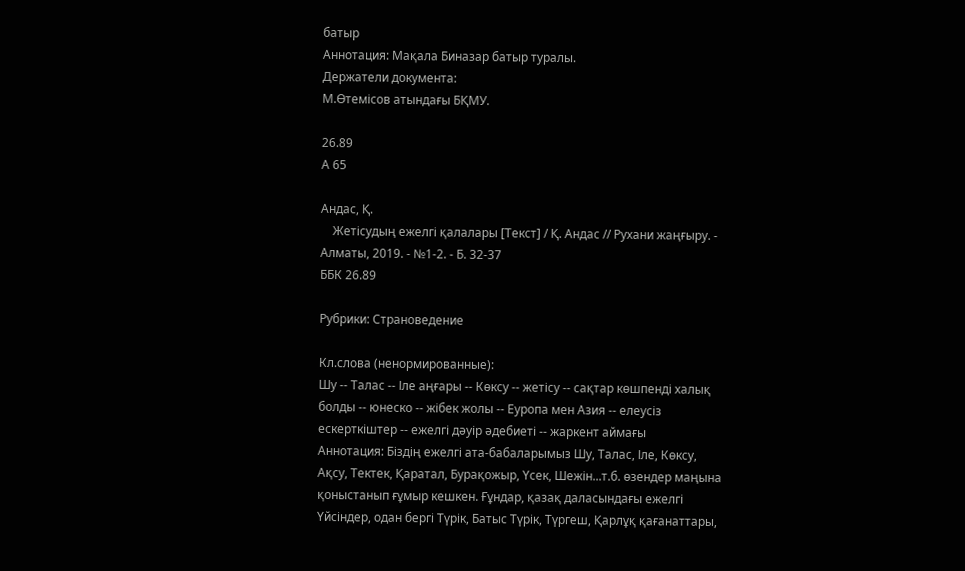батыр
Аннотация: Мақала Биназар батыр туралы.
Держатели документа:
М.Өтемісов атындағы БҚМУ.

26.89
А 65

Андас, Қ.
    Жетісудың ежелгі қалалары [Текст] / Қ. Андас // Рухани жаңғыру. - Алматы, 2019. - №1-2. - Б. 32-37
ББК 26.89

Рубрики: Страноведение

Кл.слова (ненормированные):
Шу -- Талас -- Іле аңғары -- Көксу -- жетісу -- сақтар көшпенді халық болды -- юнеско -- жібек жолы -- Еуропа мен Азия -- елеусіз ескерткіштер -- ежелгі дәуір әдебиеті -- жаркент аймағы
Аннотация: Біздің ежелгі ата-бабаларымыз Шу, Талас, Іле, Көксу, Ақсу, Тектек, Қаратал, Бурақожыр, Үсек, Шежін...т.б. өзендер маңына қоныстанып ғұмыр кешкен. Ғұндар, қазақ даласындағы ежелгі Үйсіндер, одан бергі Түрік, Батыс Түрік, Түргеш, Қарлұқ қағанаттары,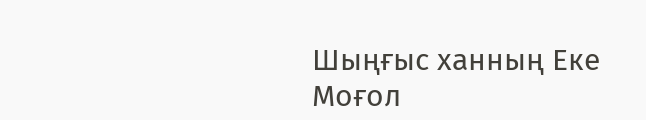Шыңғыс ханның Еке Моғол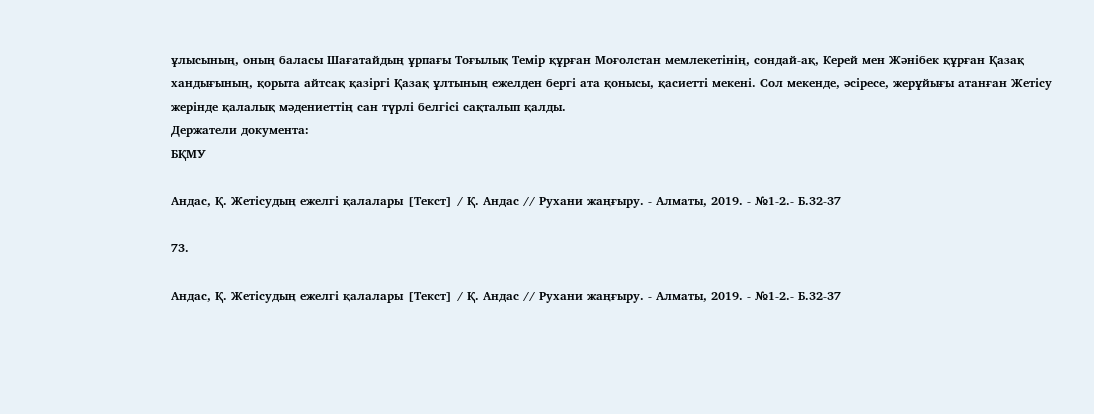ұлысының, оның баласы Шағатайдың ұрпағы Тоғылық Темір құрған Моғолстан мемлекетінің, сондай-ақ, Керей мен Жәнібек құрған Қазақ хандығының, қорыта айтсақ қазіргі Қазақ ұлтының ежелден бергі ата қонысы, қасиетті мекені. Сол мекенде, әсіресе, жерұйығы атанған Жетісу жерінде қалалық мәдениеттің сан түрлі белгісі сақталып қалды.
Держатели документа:
БҚМУ

Андас, Қ. Жетісудың ежелгі қалалары [Текст] / Қ. Андас // Рухани жаңғыру. - Алматы, 2019. - №1-2.- Б.32-37

73.

Андас, Қ. Жетісудың ежелгі қалалары [Текст] / Қ. Андас // Рухани жаңғыру. - Алматы, 2019. - №1-2.- Б.32-37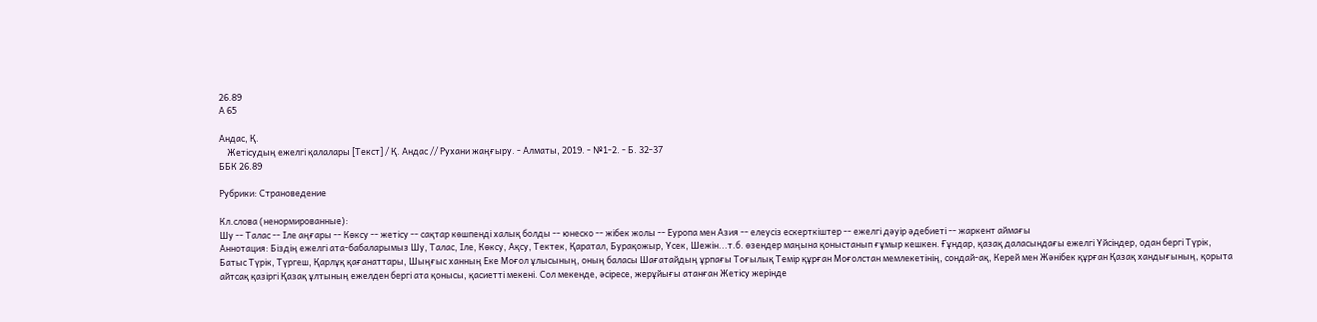26.89
А 65

Андас, Қ.
    Жетісудың ежелгі қалалары [Текст] / Қ. Андас // Рухани жаңғыру. - Алматы, 2019. - №1-2. - Б. 32-37
ББК 26.89

Рубрики: Страноведение

Кл.слова (ненормированные):
Шу -- Талас -- Іле аңғары -- Көксу -- жетісу -- сақтар көшпенді халық болды -- юнеско -- жібек жолы -- Еуропа мен Азия -- елеусіз ескерткіштер -- ежелгі дәуір әдебиеті -- жаркент аймағы
Аннотация: Біздің ежелгі ата-бабаларымыз Шу, Талас, Іле, Көксу, Ақсу, Тектек, Қаратал, Бурақожыр, Үсек, Шежін...т.б. өзендер маңына қоныстанып ғұмыр кешкен. Ғұндар, қазақ даласындағы ежелгі Үйсіндер, одан бергі Түрік, Батыс Түрік, Түргеш, Қарлұқ қағанаттары, Шыңғыс ханның Еке Моғол ұлысының, оның баласы Шағатайдың ұрпағы Тоғылық Темір құрған Моғолстан мемлекетінің, сондай-ақ, Керей мен Жәнібек құрған Қазақ хандығының, қорыта айтсақ қазіргі Қазақ ұлтының ежелден бергі ата қонысы, қасиетті мекені. Сол мекенде, әсіресе, жерұйығы атанған Жетісу жерінде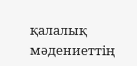қалалық мәдениеттің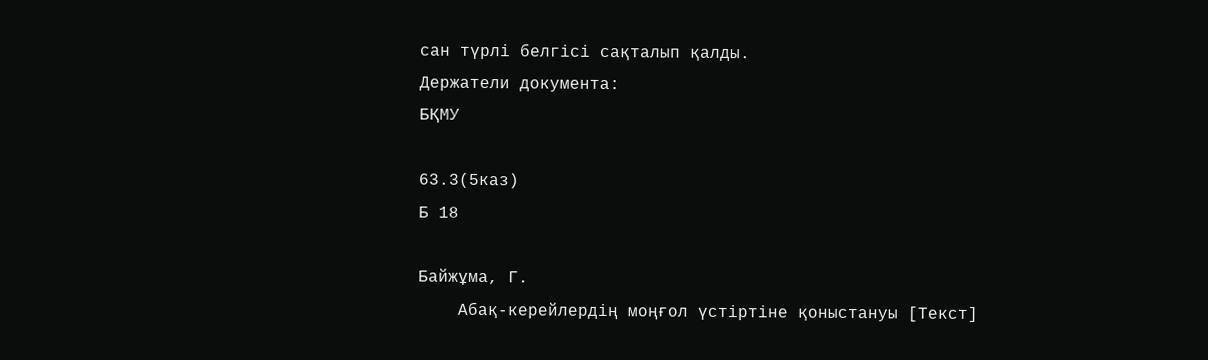сан түрлі белгісі сақталып қалды.
Держатели документа:
БҚМУ

63.3(5каз)
Б 18

Байжұма, Г.
    Абақ-керейлердің моңғол үстіртіне қоныстануы [Текст]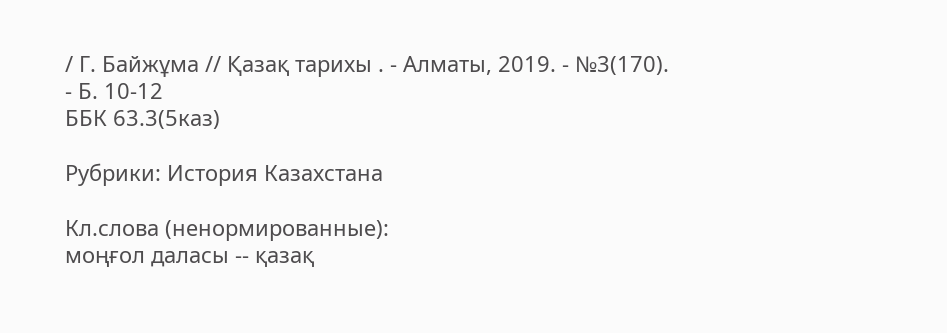/ Г. Байжұма // Қазақ тарихы . - Алматы, 2019. - №3(170). - Б. 10-12
ББК 63.3(5каз)

Рубрики: История Казахстана

Кл.слова (ненормированные):
моңғол даласы -- қазақ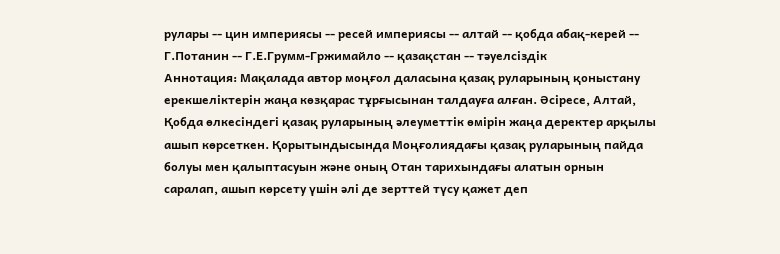рулары -- цин империясы -- ресей империясы -- алтай -- қобда абақ-керей -- Г.Потанин -- Г.Е.Грумм-Гржимайло -- қазақстан -- тәуелсіздік
Аннотация: Мақалада автор моңғол даласына қазақ руларының қоныстану ерекшеліктерін жаңа көзқарас тұрғысынан талдауға алған. Әсіресе, Алтай, Қобда өлкесіндегі қазақ руларының әлеуметтік өмірін жаңа деректер арқылы ашып көрсеткен. Қорытындысында Моңғолиядағы қазақ руларының пайда болуы мен қалыптасуын және оның Отан тарихындағы алатын орнын саралап, ашып көрсету үшін әлі де зерттей түсу қажет деп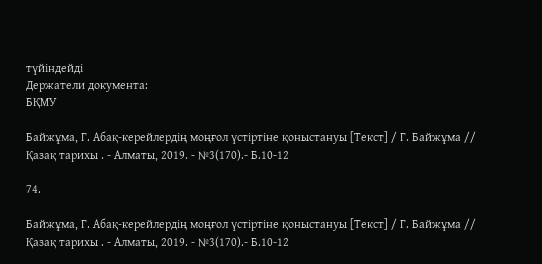түйіндейді
Держатели документа:
БҚМУ

Байжұма, Г. Абақ-керейлердің моңғол үстіртіне қоныстануы [Текст] / Г. Байжұма // Қазақ тарихы . - Алматы, 2019. - №3(170).- Б.10-12

74.

Байжұма, Г. Абақ-керейлердің моңғол үстіртіне қоныстануы [Текст] / Г. Байжұма // Қазақ тарихы . - Алматы, 2019. - №3(170).- Б.10-12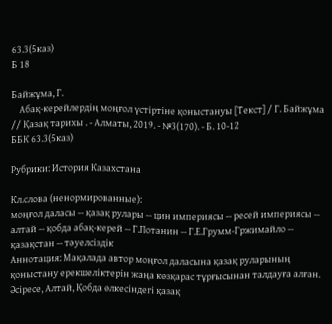63.3(5каз)
Б 18

Байжұма, Г.
    Абақ-керейлердің моңғол үстіртіне қоныстануы [Текст] / Г. Байжұма // Қазақ тарихы . - Алматы, 2019. - №3(170). - Б. 10-12
ББК 63.3(5каз)

Рубрики: История Казахстана

Кл.слова (ненормированные):
моңғол даласы -- қазақ рулары -- цин империясы -- ресей империясы -- алтай -- қобда абақ-керей -- Г.Потанин -- Г.Е.Грумм-Гржимайло -- қазақстан -- тәуелсіздік
Аннотация: Мақалада автор моңғол даласына қазақ руларының қоныстану ерекшеліктерін жаңа көзқарас тұрғысынан талдауға алған. Әсіресе, Алтай, Қобда өлкесіндегі қазақ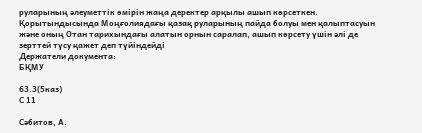руларының әлеуметтік өмірін жаңа деректер арқылы ашып көрсеткен. Қорытындысында Моңғолиядағы қазақ руларының пайда болуы мен қалыптасуын және оның Отан тарихындағы алатын орнын саралап, ашып көрсету үшін әлі де зерттей түсу қажет деп түйіндейді
Держатели документа:
БҚМУ

63.3(5каз)
С 11

Сәбитов, А.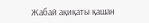Жабай ақиқаты қашан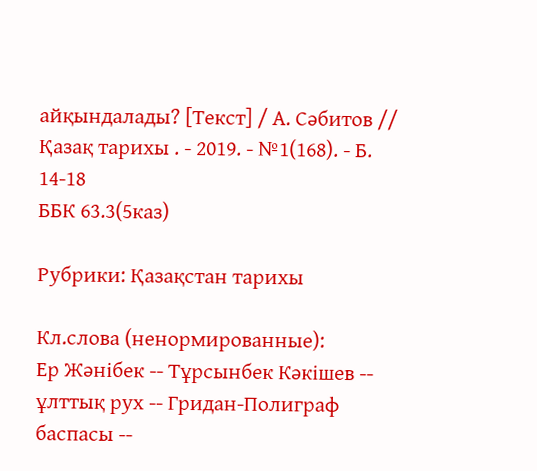айқындалады? [Текст] / А. Сәбитов // Қазақ тарихы . - 2019. - №1(168). - Б. 14-18
ББК 63.3(5каз)

Рубрики: Қазақстан тарихы

Кл.слова (ненормированные):
Ер Жәнібек -- Тұрсынбек Кәкішев -- ұлттық рух -- Гридан-Полиграф баспасы --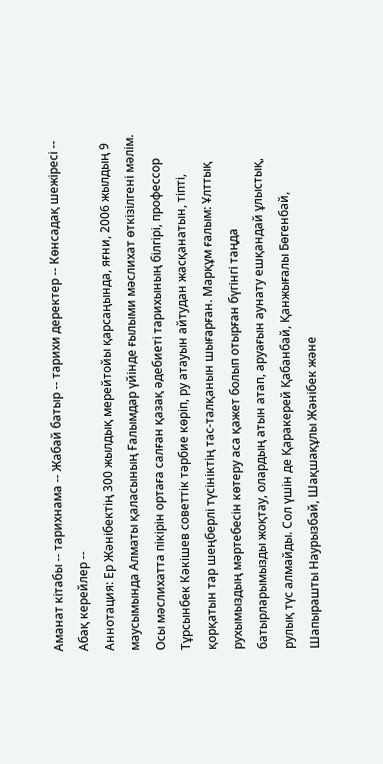Аманат кітабы -- тарихнама -- Жабай батыр -- тарихи деректер -- Көнсадақ шежіресі -- Абақ керейлер --
Аннотация: Ер Жәнібектің 300 жылдық мерейтойы қарсаңында, яғни, 2006 жылдың 9 маусымында Алматы қаласының Ғалымдар үйінде ғылыми мәслихат өткізілгені мәлім. Осы мәслихатта пікірін ортаға салған қазақ әдебиеті тарихының білгірі, профессор Тұрсынбек Кәкішев советтік тәрбие көріп, ру атауын айтудан жасқанатын, тіпті, қорқатын тар шеңберлі түсініктің тас-талқанын шығарған. Марқұм ғалым: Ұлттық рухымыздың мәртебесін көтеру аса қажет болып отырған бүгінгі таңда батырларымызды жоқтау, олардың атын атап, аруағын аунату ешқандай ұлыстық, рулық түс алмайды. Сол үшін де Қаракерей Қабанбай, Қанжығалы Бөгенбай, Шапырашты Наурызбай, Шақшақұлы Жәнібек және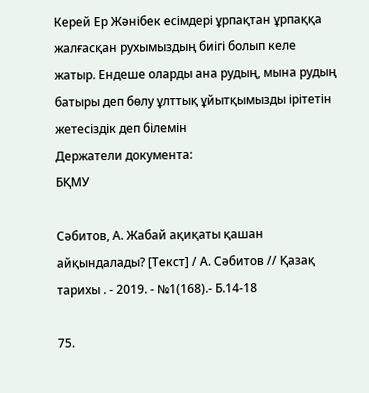Керей Ер Жәнібек есімдері ұрпақтан ұрпаққа жалғасқан рухымыздың биігі болып келе жатыр. Ендеше оларды ана рудың, мына рудың батыры деп бөлу ұлттық ұйытқымызды ірітетін жетесіздік деп білемін
Держатели документа:
БҚМУ

Сәбитов, А. Жабай ақиқаты қашан айқындалады? [Текст] / А. Сәбитов // Қазақ тарихы . - 2019. - №1(168).- Б.14-18

75.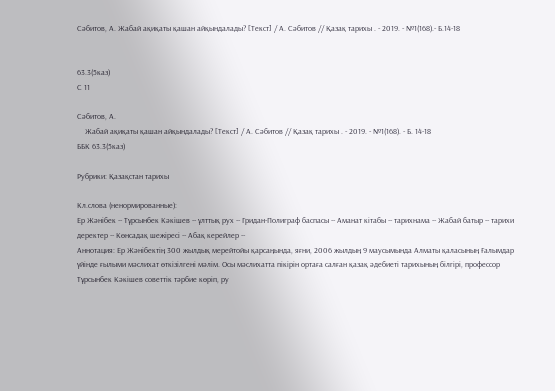Сәбитов, А. Жабай ақиқаты қашан айқындалады? [Текст] / А. Сәбитов // Қазақ тарихы . - 2019. - №1(168).- Б.14-18


63.3(5каз)
С 11

Сәбитов, А.
    Жабай ақиқаты қашан айқындалады? [Текст] / А. Сәбитов // Қазақ тарихы . - 2019. - №1(168). - Б. 14-18
ББК 63.3(5каз)

Рубрики: Қазақстан тарихы

Кл.слова (ненормированные):
Ер Жәнібек -- Тұрсынбек Кәкішев -- ұлттық рух -- Гридан-Полиграф баспасы -- Аманат кітабы -- тарихнама -- Жабай батыр -- тарихи деректер -- Көнсадақ шежіресі -- Абақ керейлер --
Аннотация: Ер Жәнібектің 300 жылдық мерейтойы қарсаңында, яғни, 2006 жылдың 9 маусымында Алматы қаласының Ғалымдар үйінде ғылыми мәслихат өткізілгені мәлім. Осы мәслихатта пікірін ортаға салған қазақ әдебиеті тарихының білгірі, профессор Тұрсынбек Кәкішев советтік тәрбие көріп, ру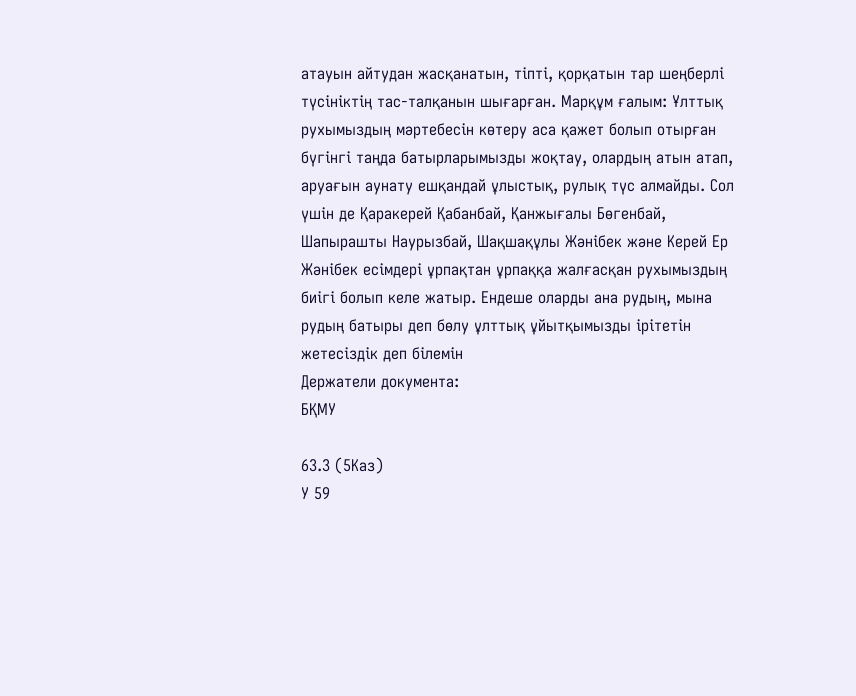атауын айтудан жасқанатын, тіпті, қорқатын тар шеңберлі түсініктің тас-талқанын шығарған. Марқұм ғалым: Ұлттық рухымыздың мәртебесін көтеру аса қажет болып отырған бүгінгі таңда батырларымызды жоқтау, олардың атын атап, аруағын аунату ешқандай ұлыстық, рулық түс алмайды. Сол үшін де Қаракерей Қабанбай, Қанжығалы Бөгенбай, Шапырашты Наурызбай, Шақшақұлы Жәнібек және Керей Ер Жәнібек есімдері ұрпақтан ұрпаққа жалғасқан рухымыздың биігі болып келе жатыр. Ендеше оларды ана рудың, мына рудың батыры деп бөлу ұлттық ұйытқымызды ірітетін жетесіздік деп білемін
Держатели документа:
БҚМУ

63.3 (5Каз)
У 59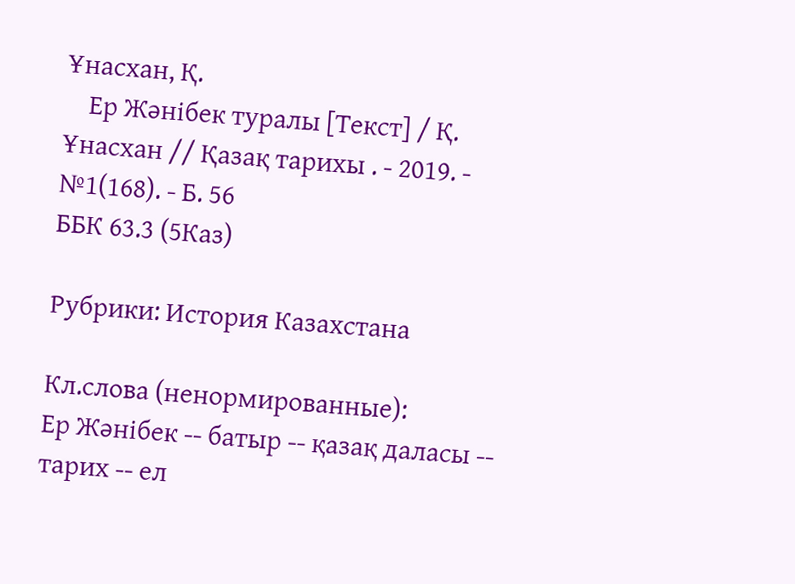Ұнасхан, Қ.
    Ер Жәнібек туралы [Текст] / Қ. Ұнасхан // Қазақ тарихы . - 2019. - №1(168). - Б. 56
ББК 63.3 (5Каз)

Рубрики: История Казахстана

Кл.слова (ненормированные):
Ер Жәнібек -- батыр -- қазақ даласы -- тарих -- ел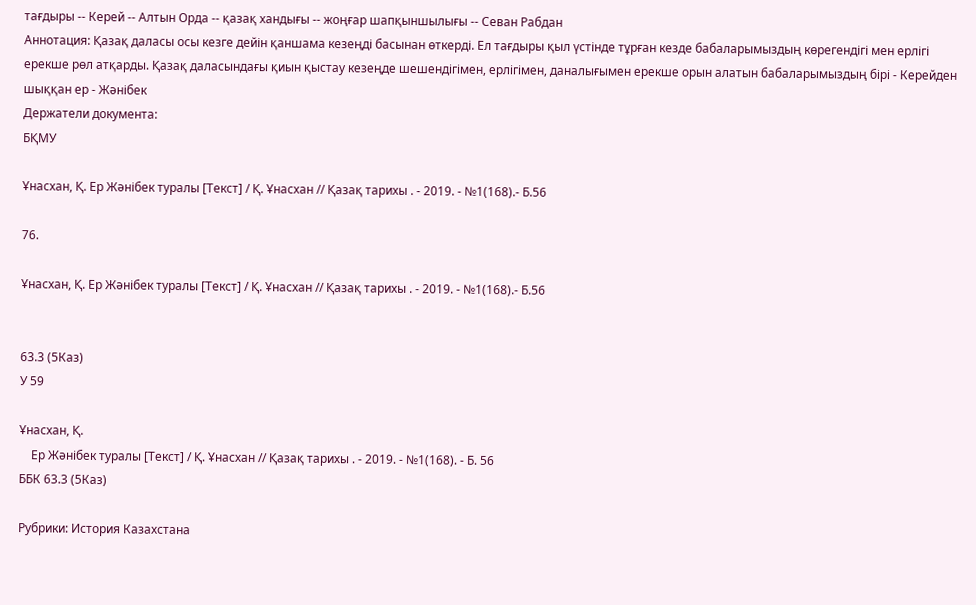тағдыры -- Керей -- Алтын Орда -- қазақ хандығы -- жоңғар шапқыншылығы -- Севан Рабдан
Аннотация: Қазақ даласы осы кезге дейін қаншама кезеңді басынан өткерді. Ел тағдыры қыл үстінде тұрған кезде бабаларымыздың көрегендігі мен ерлігі ерекше рөл атқарды. Қазақ даласындағы қиын қыстау кезеңде шешендігімен, ерлігімен, даналығымен ерекше орын алатын бабаларымыздың бірі - Керейден шыққан ер - Жәнібек
Держатели документа:
БҚМУ

Ұнасхан, Қ. Ер Жәнібек туралы [Текст] / Қ. Ұнасхан // Қазақ тарихы . - 2019. - №1(168).- Б.56

76.

Ұнасхан, Қ. Ер Жәнібек туралы [Текст] / Қ. Ұнасхан // Қазақ тарихы . - 2019. - №1(168).- Б.56


63.3 (5Каз)
У 59

Ұнасхан, Қ.
    Ер Жәнібек туралы [Текст] / Қ. Ұнасхан // Қазақ тарихы . - 2019. - №1(168). - Б. 56
ББК 63.3 (5Каз)

Рубрики: История Казахстана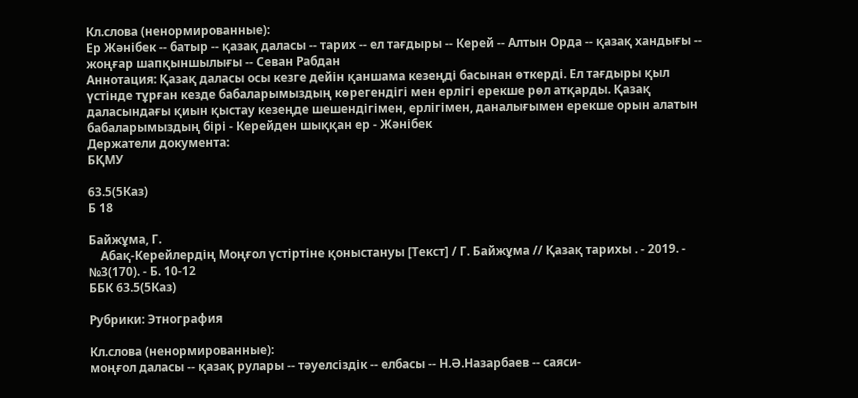Кл.слова (ненормированные):
Ер Жәнібек -- батыр -- қазақ даласы -- тарих -- ел тағдыры -- Керей -- Алтын Орда -- қазақ хандығы -- жоңғар шапқыншылығы -- Севан Рабдан
Аннотация: Қазақ даласы осы кезге дейін қаншама кезеңді басынан өткерді. Ел тағдыры қыл үстінде тұрған кезде бабаларымыздың көрегендігі мен ерлігі ерекше рөл атқарды. Қазақ даласындағы қиын қыстау кезеңде шешендігімен, ерлігімен, даналығымен ерекше орын алатын бабаларымыздың бірі - Керейден шыққан ер - Жәнібек
Держатели документа:
БҚМУ

63.5(5Каз)
Б 18

Байжұма, Г.
    Абақ-Керейлердің Моңғол үстіртіне қоныстануы [Текст] / Г. Байжұма // Қазақ тарихы . - 2019. - №3(170). - Б. 10-12
ББК 63.5(5Каз)

Рубрики: Этнография

Кл.слова (ненормированные):
моңғол даласы -- қазақ рулары -- тәуелсіздік -- елбасы -- Н.Ә.Назарбаев -- саяси-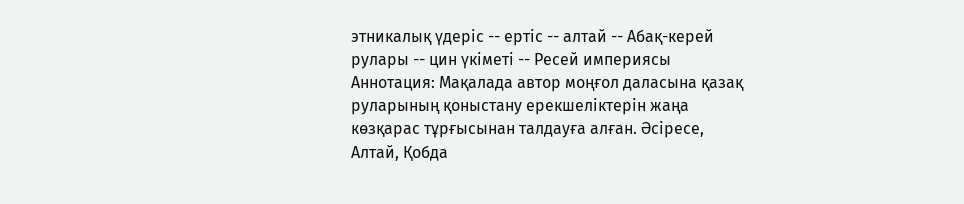этникалық үдеріс -- ертіс -- алтай -- Абақ-керей рулары -- цин үкіметі -- Ресей империясы
Аннотация: Мақалада автор моңғол даласына қазақ руларының қоныстану ерекшеліктерін жаңа көзқарас тұрғысынан талдауға алған. Әсіресе, Алтай, Қобда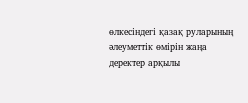өлкесіндегі қазақ руларының әлеуметтік өмірін жаңа деректер арқылы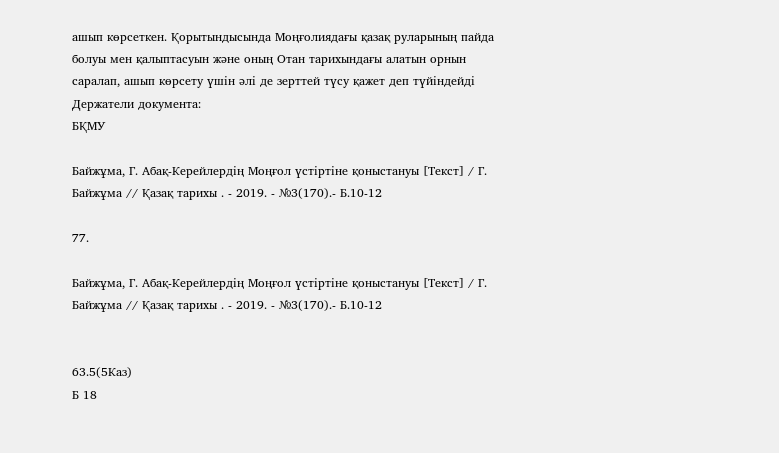ашып көрсеткен. Қорытындысында Моңғолиядағы қазақ руларының пайда болуы мен қалыптасуын және оның Отан тарихындағы алатын орнын саралап, ашып көрсету үшін әлі де зерттей түсу қажет деп түйіндейді
Держатели документа:
БҚМУ

Байжұма, Г. Абақ-Керейлердің Моңғол үстіртіне қоныстануы [Текст] / Г. Байжұма // Қазақ тарихы . - 2019. - №3(170).- Б.10-12

77.

Байжұма, Г. Абақ-Керейлердің Моңғол үстіртіне қоныстануы [Текст] / Г. Байжұма // Қазақ тарихы . - 2019. - №3(170).- Б.10-12


63.5(5Каз)
Б 18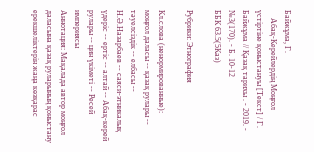Байжұма, Г.
    Абақ-Керейлердің Моңғол үстіртіне қоныстануы [Текст] / Г. Байжұма // Қазақ тарихы . - 2019. - №3(170). - Б. 10-12
ББК 63.5(5Каз)

Рубрики: Этнография

Кл.слова (ненормированные):
моңғол даласы -- қазақ рулары -- тәуелсіздік -- елбасы -- Н.Ә.Назарбаев -- саяси-этникалық үдеріс -- ертіс -- алтай -- Абақ-керей рулары -- цин үкіметі -- Ресей империясы
Аннотация: Мақалада автор моңғол даласына қазақ руларының қоныстану ерекшеліктерін жаңа көзқарас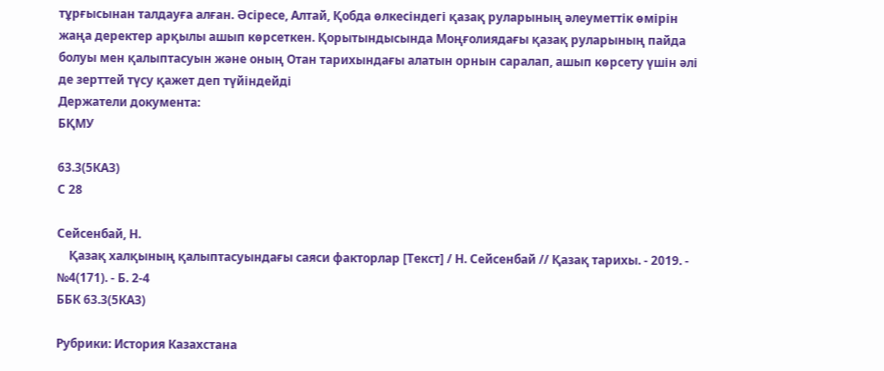тұрғысынан талдауға алған. Әсіресе, Алтай, Қобда өлкесіндегі қазақ руларының әлеуметтік өмірін жаңа деректер арқылы ашып көрсеткен. Қорытындысында Моңғолиядағы қазақ руларының пайда болуы мен қалыптасуын және оның Отан тарихындағы алатын орнын саралап, ашып көрсету үшін әлі де зерттей түсу қажет деп түйіндейді
Держатели документа:
БҚМУ

63.3(5КАЗ)
С 28

Сейсенбай, Н.
    Қазақ халқының қалыптасуындағы саяси факторлар [Текст] / Н. Сейсенбай // Қазақ тарихы. - 2019. - №4(171). - Б. 2-4
ББК 63.3(5КАЗ)

Рубрики: История Казахстана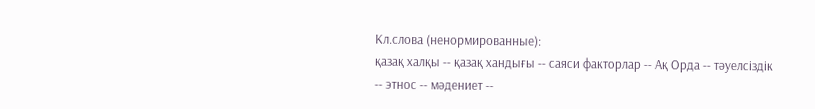Кл.слова (ненормированные):
қазақ халқы -- қазақ хандығы -- саяси факторлар -- Ақ Орда -- тәуелсіздік -- этнос -- мәдениет --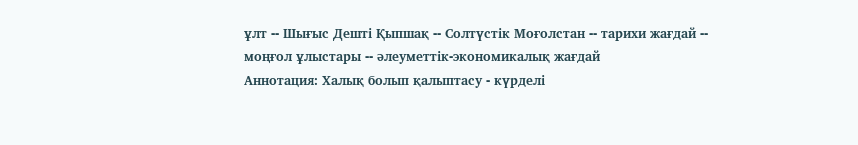ұлт -- Шығыс Дешті Қыпшақ -- Солтүстік Моғолстан -- тарихи жағдай -- моңғол ұлыстары -- әлеуметтік-экономикалық жағдай
Аннотация: Халық болып қалыптасу - күрделі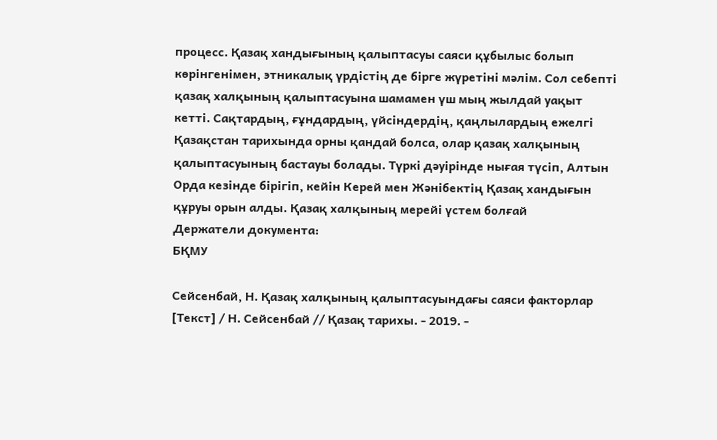процесс. Қазақ хандығының қалыптасуы саяси құбылыс болып көрінгенімен, этникалық үрдістің де бірге жүретіні мәлім. Сол себепті қазақ халқының қалыптасуына шамамен үш мың жылдай уақыт кетті. Сақтардың, ғұндардың, үйсіндердің, қаңлылардың ежелгі Қазақстан тарихында орны қандай болса, олар қазақ халқының қалыптасуының бастауы болады. Түркі дәуірінде нығая түсіп, Алтын Орда кезінде бірігіп, кейін Керей мен Жәнібектің Қазақ хандығын құруы орын алды. Қазақ халқының мерейі үстем болғай
Держатели документа:
БҚМУ

Сейсенбай, Н. Қазақ халқының қалыптасуындағы саяси факторлар [Текст] / Н. Сейсенбай // Қазақ тарихы. - 2019. -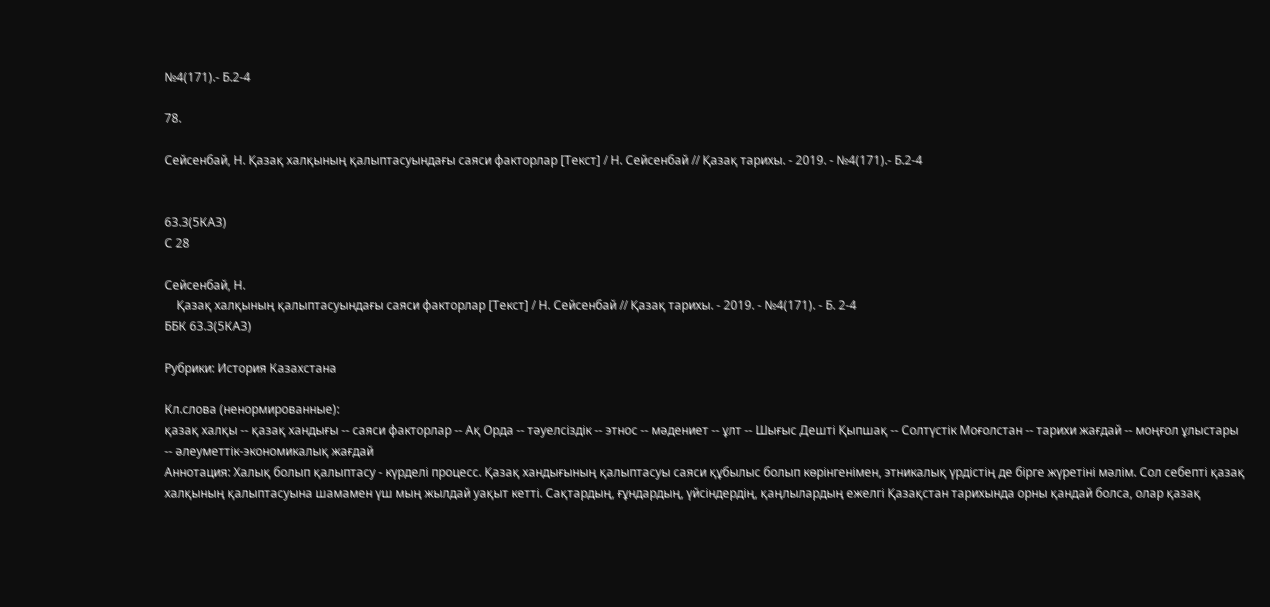№4(171).- Б.2-4

78.

Сейсенбай, Н. Қазақ халқының қалыптасуындағы саяси факторлар [Текст] / Н. Сейсенбай // Қазақ тарихы. - 2019. - №4(171).- Б.2-4


63.3(5КАЗ)
С 28

Сейсенбай, Н.
    Қазақ халқының қалыптасуындағы саяси факторлар [Текст] / Н. Сейсенбай // Қазақ тарихы. - 2019. - №4(171). - Б. 2-4
ББК 63.3(5КАЗ)

Рубрики: История Казахстана

Кл.слова (ненормированные):
қазақ халқы -- қазақ хандығы -- саяси факторлар -- Ақ Орда -- тәуелсіздік -- этнос -- мәдениет -- ұлт -- Шығыс Дешті Қыпшақ -- Солтүстік Моғолстан -- тарихи жағдай -- моңғол ұлыстары -- әлеуметтік-экономикалық жағдай
Аннотация: Халық болып қалыптасу - күрделі процесс. Қазақ хандығының қалыптасуы саяси құбылыс болып көрінгенімен, этникалық үрдістің де бірге жүретіні мәлім. Сол себепті қазақ халқының қалыптасуына шамамен үш мың жылдай уақыт кетті. Сақтардың, ғұндардың, үйсіндердің, қаңлылардың ежелгі Қазақстан тарихында орны қандай болса, олар қазақ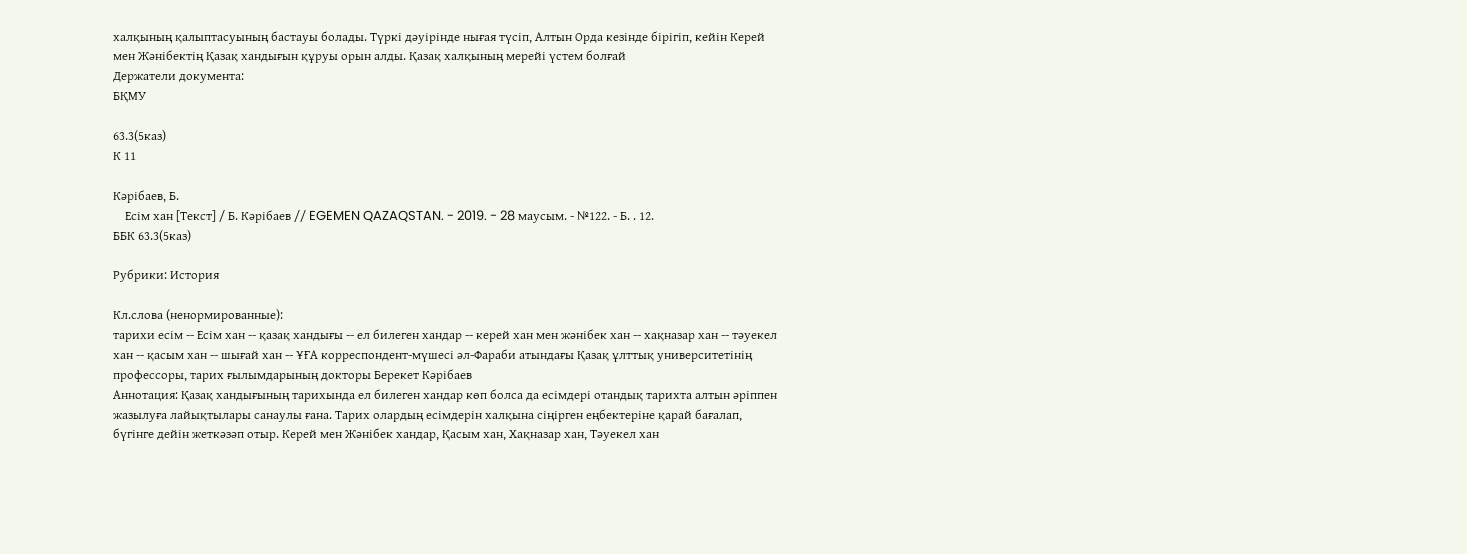халқының қалыптасуының бастауы болады. Түркі дәуірінде нығая түсіп, Алтын Орда кезінде бірігіп, кейін Керей мен Жәнібектің Қазақ хандығын құруы орын алды. Қазақ халқының мерейі үстем болғай
Держатели документа:
БҚМУ

63.3(5каз)
К 11

Кәрібаев, Б.
    Есім хан [Текст] / Б. Кәрібаев // EGEMEN QAZAQSTAN. - 2019. - 28 маусым. - №122. - Б. . 12.
ББК 63.3(5каз)

Рубрики: История

Кл.слова (ненормированные):
тарихи есім -- Есім хан -- қазақ хандығы -- ел билеген хандар -- керей хан мен жәнібек хан -- хақназар хан -- тәуекел хан -- қасым хан -- шығай хан -- ҰҒА корреспондент-мүшесі әл-Фараби атындағы Қазақ ұлттық университетінің профессоры, тарих ғылымдарының докторы Берекет Кәрібаев
Аннотация: Қазақ хандығының тарихында ел билеген хандар көп болса да есімдері отандық тарихта алтын әріппен жазылуға лайықтылары санаулы ғана. Тарих олардың есімдерін халқына сіңірген еңбектеріне қарай бағалап, бүгінге дейін жеткәзәп отыр. Керей мен Жәнібек хандар, Қасым хан, Хақназар хан, Тәуекел хан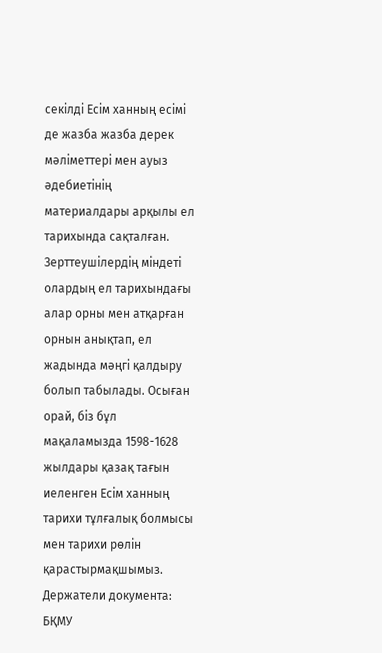секілді Есім ханның есімі де жазба жазба дерек мәліметтері мен ауыз әдебиетінің материалдары арқылы ел тарихында сақталған. Зерттеушілердің міндеті олардың ел тарихындағы алар орны мен атқарған орнын анықтап, ел жадында мәңгі қалдыру болып табылады. Осыған орай, біз бұл мақаламызда 1598-1628 жылдары қазақ тағын иеленген Есім ханның тарихи тұлғалық болмысы мен тарихи рөлін қарастырмақшымыз.
Держатели документа:
БҚМУ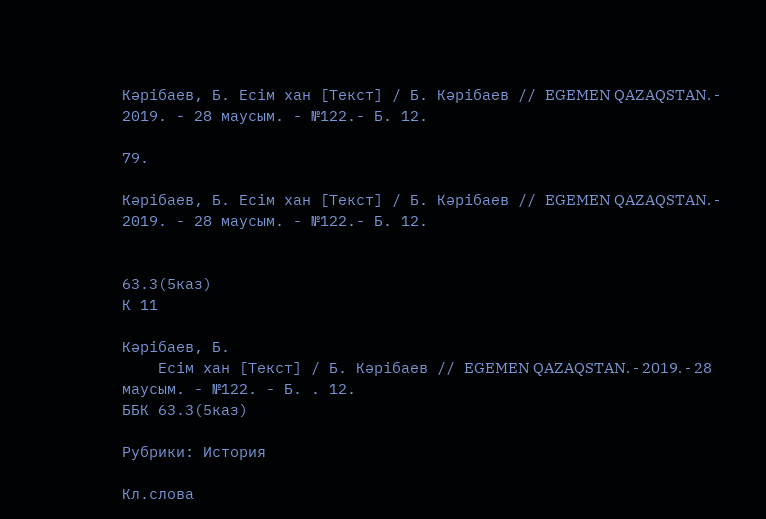Кәрібаев, Б. Есім хан [Текст] / Б. Кәрібаев // EGEMEN QAZAQSTAN. - 2019. - 28 маусым. - №122.- Б. 12.

79.

Кәрібаев, Б. Есім хан [Текст] / Б. Кәрібаев // EGEMEN QAZAQSTAN. - 2019. - 28 маусым. - №122.- Б. 12.


63.3(5каз)
К 11

Кәрібаев, Б.
    Есім хан [Текст] / Б. Кәрібаев // EGEMEN QAZAQSTAN. - 2019. - 28 маусым. - №122. - Б. . 12.
ББК 63.3(5каз)

Рубрики: История

Кл.слова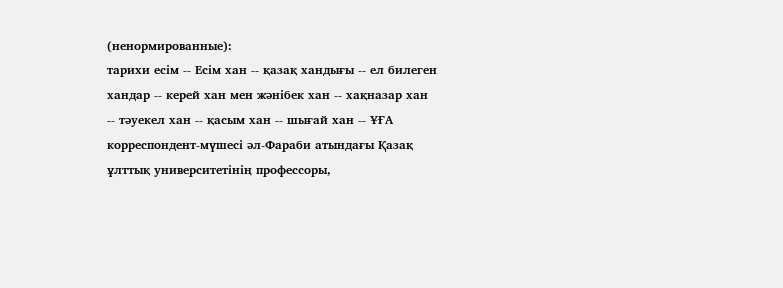(ненормированные):
тарихи есім -- Есім хан -- қазақ хандығы -- ел билеген хандар -- керей хан мен жәнібек хан -- хақназар хан -- тәуекел хан -- қасым хан -- шығай хан -- ҰҒА корреспондент-мүшесі әл-Фараби атындағы Қазақ ұлттық университетінің профессоры,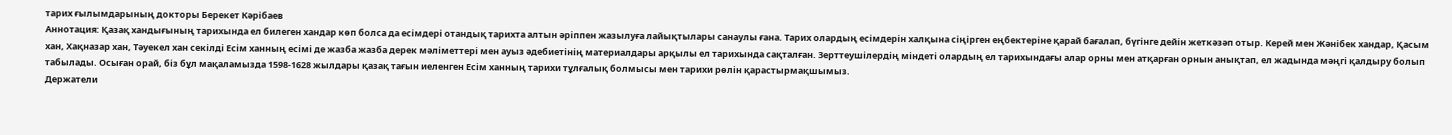тарих ғылымдарының докторы Берекет Кәрібаев
Аннотация: Қазақ хандығының тарихында ел билеген хандар көп болса да есімдері отандық тарихта алтын әріппен жазылуға лайықтылары санаулы ғана. Тарих олардың есімдерін халқына сіңірген еңбектеріне қарай бағалап, бүгінге дейін жеткәзәп отыр. Керей мен Жәнібек хандар, Қасым хан, Хақназар хан, Тәуекел хан секілді Есім ханның есімі де жазба жазба дерек мәліметтері мен ауыз әдебиетінің материалдары арқылы ел тарихында сақталған. Зерттеушілердің міндеті олардың ел тарихындағы алар орны мен атқарған орнын анықтап, ел жадында мәңгі қалдыру болып табылады. Осыған орай, біз бұл мақаламызда 1598-1628 жылдары қазақ тағын иеленген Есім ханның тарихи тұлғалық болмысы мен тарихи рөлін қарастырмақшымыз.
Держатели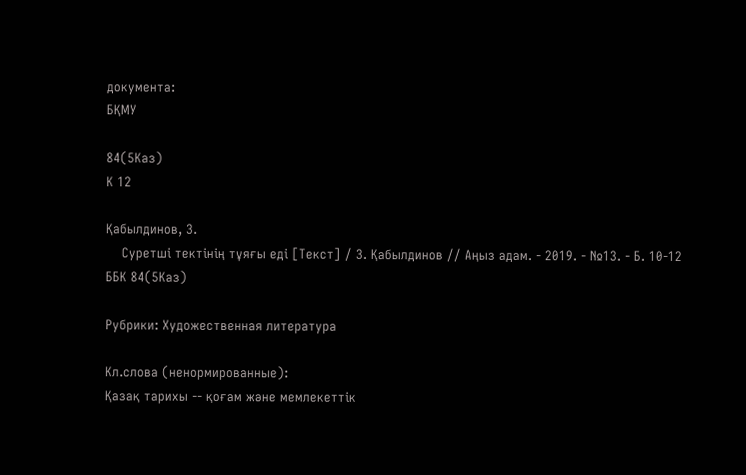документа:
БҚМУ

84(5Каз)
К 12

Қабылдинов, З.
    Суретші тектінің тұяғы еді [Текст] / З. Қабылдинов // Аңыз адам. - 2019. - №13. - Б. 10-12
ББК 84(5Каз)

Рубрики: Художественная литература

Кл.слова (ненормированные):
Қазақ тарихы -- қоғам және мемлекеттік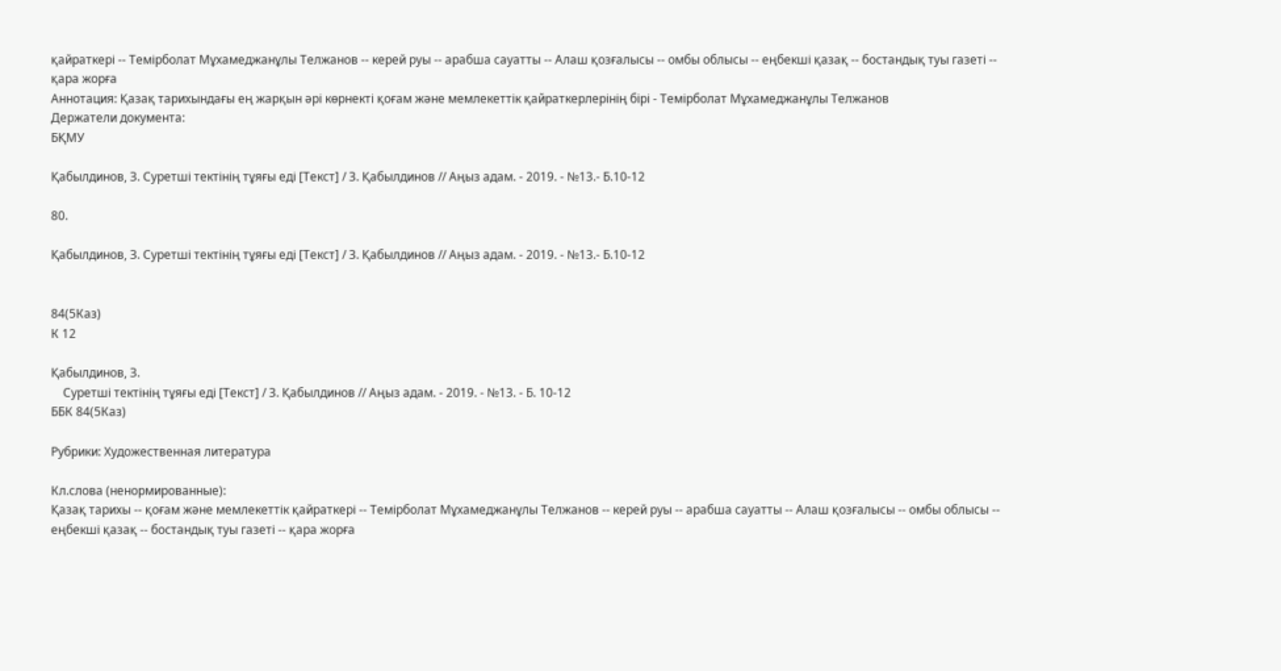қайраткері -- Темірболат Мұхамеджанұлы Телжанов -- керей руы -- арабша сауатты -- Алаш қозғалысы -- омбы облысы -- еңбекші қазақ -- бостандық туы газеті -- қара жорға
Аннотация: Қазақ тарихындағы ең жарқын әрі көрнекті қоғам және мемлекеттік қайраткерлерінің бірі - Темірболат Мұхамеджанұлы Телжанов
Держатели документа:
БҚМУ

Қабылдинов, З. Суретші тектінің тұяғы еді [Текст] / З. Қабылдинов // Аңыз адам. - 2019. - №13.- Б.10-12

80.

Қабылдинов, З. Суретші тектінің тұяғы еді [Текст] / З. Қабылдинов // Аңыз адам. - 2019. - №13.- Б.10-12


84(5Каз)
К 12

Қабылдинов, З.
    Суретші тектінің тұяғы еді [Текст] / З. Қабылдинов // Аңыз адам. - 2019. - №13. - Б. 10-12
ББК 84(5Каз)

Рубрики: Художественная литература

Кл.слова (ненормированные):
Қазақ тарихы -- қоғам және мемлекеттік қайраткері -- Темірболат Мұхамеджанұлы Телжанов -- керей руы -- арабша сауатты -- Алаш қозғалысы -- омбы облысы -- еңбекші қазақ -- бостандық туы газеті -- қара жорға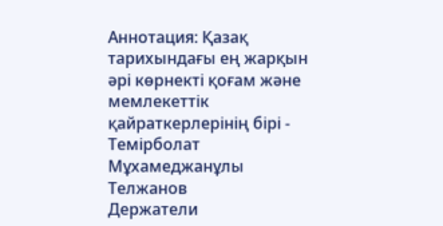Аннотация: Қазақ тарихындағы ең жарқын әрі көрнекті қоғам және мемлекеттік қайраткерлерінің бірі - Темірболат Мұхамеджанұлы Телжанов
Держатели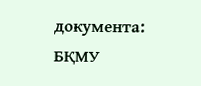документа:
БҚМУ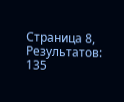Страница 8, Результатов: 135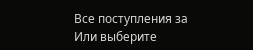Все поступления за
Или выберите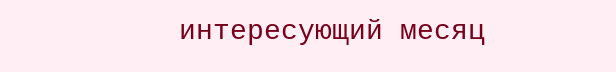интересующий месяц